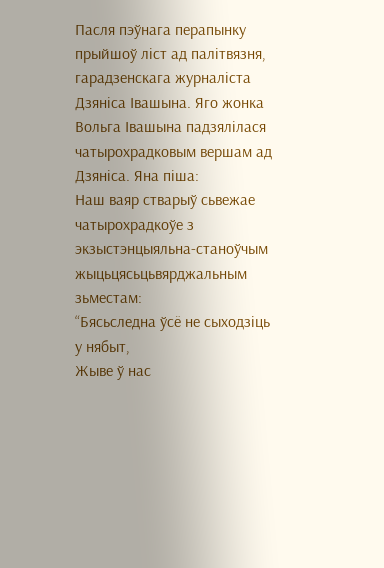Пасля пэўнага перапынку прыйшоў ліст ад палітвязня, гарадзенскага журналіста Дзяніса Івашына. Яго жонка Вольга Івашына падзялілася чатырохрадковым вершам ад Дзяніса. Яна піша:
Наш ваяр стварыў сьвежае чатырохрадкоўе з экзыстэнцыяльна-станоўчым жыцьцясьцьвярджальным зьместам:
“Бясьследна ўсё не сыходзіць у нябыт,
Жыве ў нас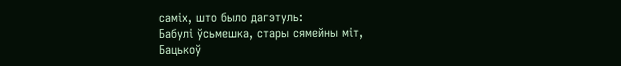саміх, што было дагэтуль:
Бабулі ўсьмешка, стары сямейны міт,
Бацькоў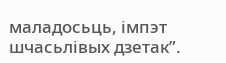маладосьць, імпэт шчасьлівых дзетак”.